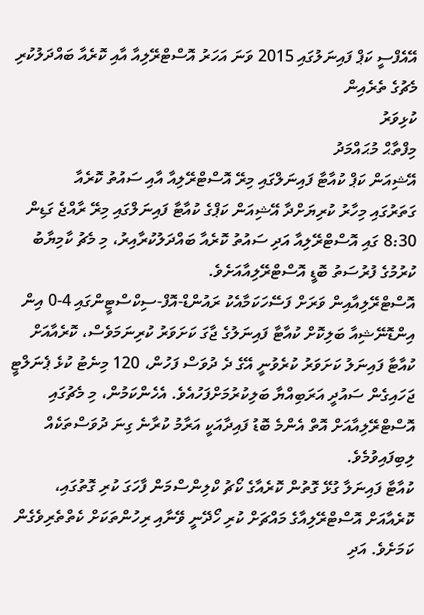އޭއެފްސީ ކަޕް ފައިނަލުގައި 2015 ވަނަ އަހަރު އޮސްޓްރޭލިއާ އާއި ކޮރެއާ ބައްދަލުކުރި މެޗުގެ ތެރެއިން
ކުޅިވަރު
މިފްތާޙް މުޙައްމަދު
އޭޝިއަން ކަޕް ކުއާޓާ ފައިނަލްގައި މިރޭ އޮސްޓްރޭލިއާ އާއި ސައުތު ކޮރެއާ
ގަތަރުގައި މިހާރު ކުރިޔަށްދާ އޭޝިއަން ކަޕްގެ ކުއާޓާ ފައިނަލްގައި މިރޭ ރާއްޖެ ގަޑިން 8:30 ގައި އޮސްޓްރޭލިއާ އަދި ސައުތު ކޮރެއާ ބައްދަލުކުރާއިރު، މި މެޗު ކާމިޔާބު ކުރުމުގެ ފުރުސަތު ބޮޑީ އޮސްޓްރޭލިއާއަށެވެ.
އޮސްޓްރޭލިއާއިން ވަރަށް ފަސޭހަކަމާއެކު ރައުންޑް-އޮފް-ސިކްސްޓީންގައި 4-0 އިން އިންޑޮނޭޝިއާ ބަލިކޮށް ކުއާޓާ ފައިނަލުގެ ޖާގަ ކަށަވަރު ކުރިނަމަވެސް، ކޮރެއާއަށް ކުއާޓާ ފައިނަލު ކަށަވަރު ކުރެވުނީ އޭގެ ދެ ދުވަސް ފަހުން، 120 މިނެޓު ކުޅެ ޕެނަލްޓީ ޖަހައިގެން ސައުދީ އަރަބިއްޔާ ބަލިކުރުމަށްފަހުއެވެ. އެހެންކަމުން، މި މެޗުގައި އޮސްޓްރޭލިއާއަށް އޮތް އެންމެ ބޮޑު ފައިދާއަކީ އަރާމު ކުރާނެ ގިނަ ދުވަސްތަކެއް ލިބިފައިވުމެވެ.
ކުއާޓާ ފައިނަލާ ގުޅޭ ގޮތުން ކޮރެއާގެ ކޯޗު ކްލިންސްމަން ފާހަގަ ކުރި ގޮތުގައި، ކޮރެއާއަށް އޮސްޓްރޭލިއާގެ މައްޗަށް ކުރި ހޯދޭނީ ވޭނާއި ރިހުންތަކަށް ކެތްތެރިވެގެން ކަމަށެވެ. އަދި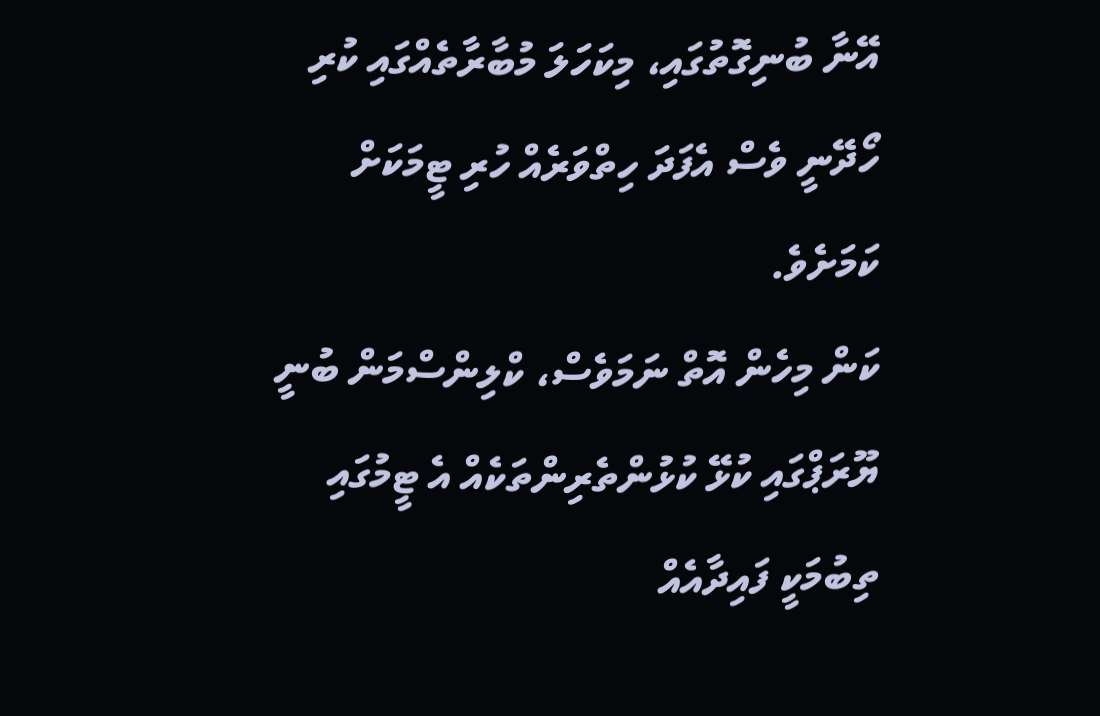އޭނާ ބުނިގޮތުގައި، މިކަހަލަ މުބާރާތެއްގައި ކުރި ހޯދޭނީ ވެސް އެފަދަ ހިތްވަރެއް ހުރި ޓީމަކަށް ކަމަށެވެ.
ކަން މިހެން އޮތް ނަމަވެސް، ކްލިންސްމަން ބުނީ ޔޫރަޕްގައި ކުޅޭ ކުޅުންތެރިންތަކެއް އެ ޓީމުގައި ތިބުމަކީ ފައިދާއެއް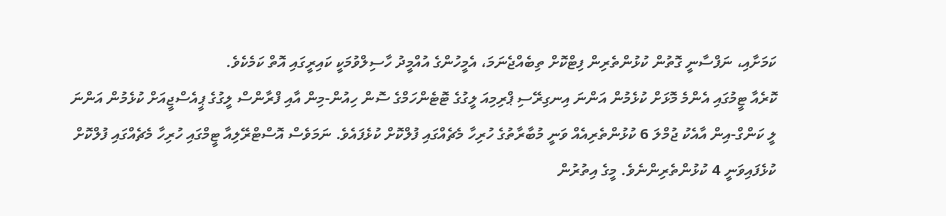ކަމަށާއި، ނަފްސާނީ ގޮތުން ކުޅުންތެރިން ފިޓްކޮށް ތިބެއްޖެނަމަ، އެމީހުންގެ އުއްމީދު ހާސިލްވުމަކީ ކައިރީގައި އޮތް ކަމެކެވެ.
ކޮރެއާ ޓީމުގައި އެންމެ މޮޅަށް ކުޅެމުން އަންނަ އިނގިރޭސި ޕްރިމިއަ ލީގުގެ ޓޮޓެންހަމްގެ ސޮން ހިއުން-މިން އާއި ފްރާންސް ލީގުގެ ޕީއެސްޖީއަށް ކުޅެމުން އަންނަ ލީ ކަންގް-އިން އާއެކު ޖުމްލަ 6 ކުޅުންތެރިއެއް ވަނީ މުބާރާތުގެ ހުރިހާ މެޗެއްގައި ފުލްކޮށް ކުޅެފައެވެ. ނަމަވެސް އޮސްޓްރޭލިއާ ޓީމްގައި ހުރިހާ މެޗެއްގައި ފުލްކޮށް ކުޅެފައިވަނީ 4 ކުޅުންތެރިންނެވެ. މީގެ އިތުރުން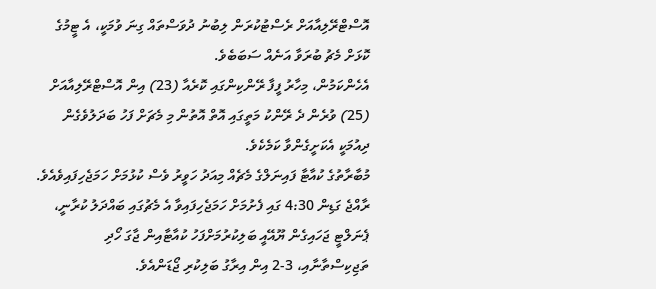އޮސްޓްރޭލިއާއަށް ރެސްޓުކުރަން ލިބުނު ދުވަސްތައް ގިނަ ވުމަކީ، އެ ޓީމުގެ ކޮޅަށް މެޗު ބުރަވާ އަނެއް ސަބަބެވެ.
އެހެންކަމުން، މިހާރު ފީފާ ރޭންކިންގައި ކޮރެއާ (23) އިން އޮސްޓްރޭލިއާއަށް (25) ވުރެން ދެ ރޭންކު މަތީގައި އޮތް އޮތުން މި މެޗަށް ފަހު ބަދަލުވެގެން ދިއުމަކީ އެކަށީގެންވާ ކަމެކެވެ.
މުބާރާތުގެ ކުއާޓާ ފައިނަލްގެ މެޗެއް މިއަދު ހަވީރު ވެސް ކުޅުމަށް ހަމަޖެހިފައިވެއެވެ. ރާއްޖެ ގަޑިން 4:30 ގައި ފެށުމަށް ހަމަޖެހިފައިވާ އެ މެޗުގައި ބައްދަލު ކުރާނީ، ޕެނަލްޓީ ޖަހައިގެން ޔޫއޭއީ ބަލިކުރުމަށްފަހު ކުއާޓާއިން ޖާގަ ހޯދި ތަޖިކިސްތާނާއި، 3-2 އިން އިރާގު ބަލިކުރި ޖޯޑަންއެވެ.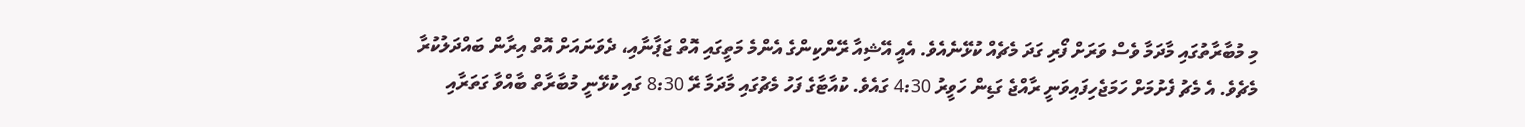މި މުބާރާތުގައި މާދަމާ ވެސް ވަރަށް ފޯރި ގަދަ މެޗެއް ކުޅޭނެއެވެ. އެއީ އޭޝިއާ ރޭންކިންގެ އެންމެ މަތީގައި އޮތް ޖަޕާނާއި، ދެވަނައަށް އޮތް އިރާން ބައްދަލުކުރާ މެޗެވެ. އެ މެޗު ފެށުމަށް ހަމަޖެހިފައިވަނީ ރާއްޖެ ގަޑިން ހަވީރު 4:30 ގައެވެ. ކުއާޓާގެ ފަހު މެޗުގައި މާދަމާ ރޭ 8:30 ގައި ކުޅޭނީ މުބާރާތް ބާއްވާ ގަތަރާއި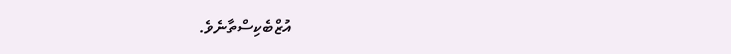އުޒްބެކިސްތާނެވެ.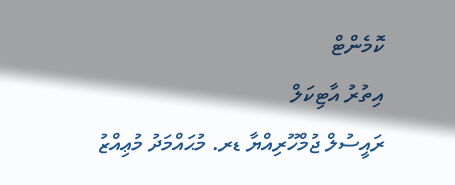ކޮމެންޓް
އިތުރު އާޓިކަލް
ރައީސުލް ޖުމްހޫރިއްޔާ ޑރ. މުޙައްމަދު މުޢިއްޒު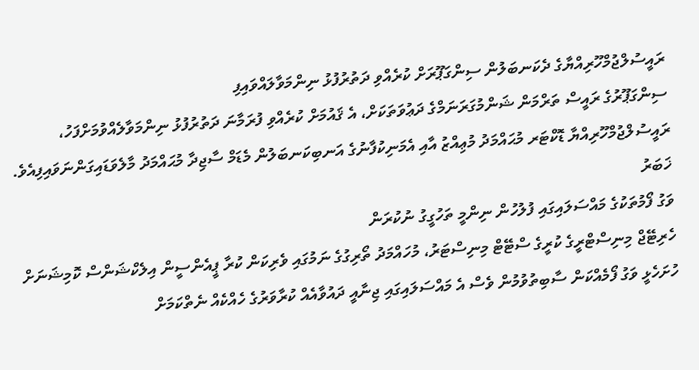ރައީސުލްޖުމްހޫރިއްޔާގެ ދެކަނބަލުން ސިންގަޕޫރަށް ކުރެއްވި ދަތުރުފުޅު ނިންމަވާލައްވައިފި
ސިންގަޕޫރުގެ ރައީސް ތަރްމަން ޝަންމުގަރަނަމްގެ ދަޢުވަތަކަށް، އެ ޤައުމަށް ކުރެއްވި ފުރަމާނަ ދަތުރުފުޅު ނިންމަވާލެއްވުމަށްފަހު، ރައީސުލްޖުމްހޫރިއްޔާ ޑޮކްޓަރ މުޙައްމަދު މުޢިއްޒު އާއި އެމަނިކުފާނުގެ އަނބިކަނބަލުން މެޑަމް ސާޖިދާ މުޙައްމަދު މާލެވަޑައިގަންނަވައިފިއެވެ.
ޚަބަރު
ވަގު ފޯމުތަކުގެ މައްސަލައިގައި ފުލުހުން ނިންމީ ތަހުގީގު ނުކުރަން
ހެރިޓޭޖް މިނިސްޓްރީގެ ކުރީގެ ސްޓޭޓް މިނިސްޓަރު، މުހައްމަދު ތޯރިގުގެ ނަމުގައި ވެރިކަން ކުރާ ޕީއެންސީން އިލެކްޝަންސް ކޮމިޝަނަށް ހުށަހެޅީ ވަގު ފޯމެއްކަން ސާބިތުވުމުން ވެސް އެ މައްސަލައިގައި ޖިނާއީ ދައުވާއެއް ކުރާވަރުގެ ހެއްކެއް ނެތްކަމަށް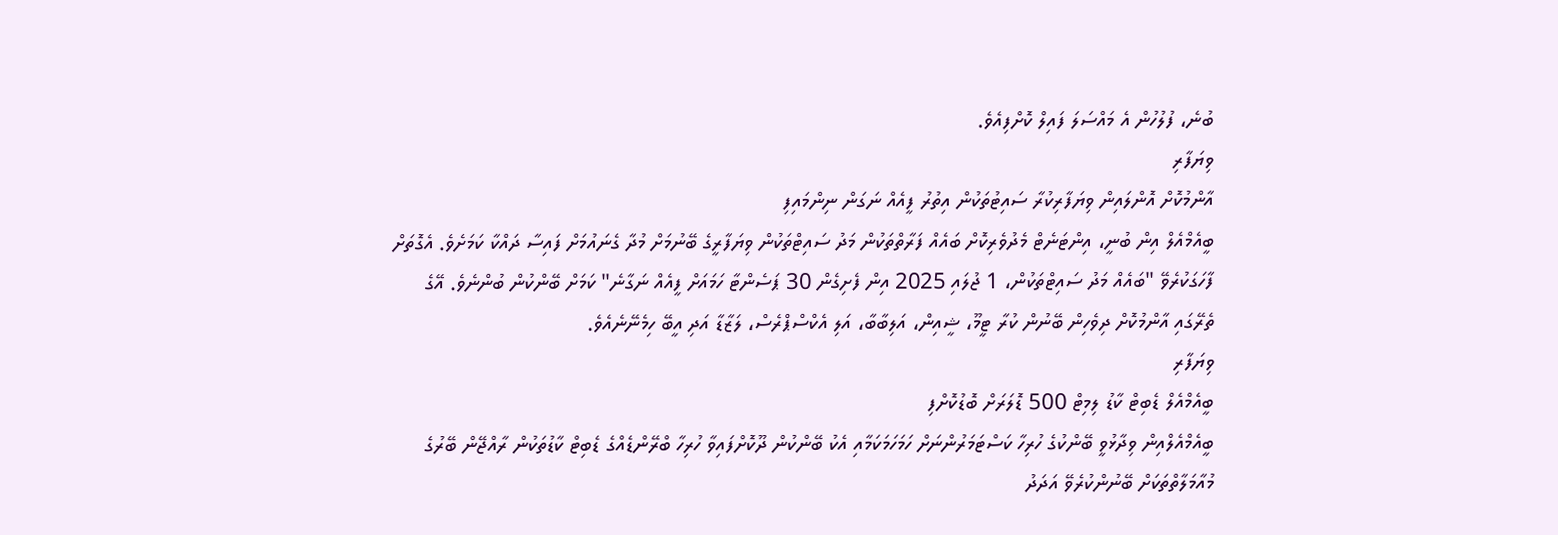ބުނެ، ފުލުހުން އެ މައްސަލަ ފައިލް ކޮށްފިއެވެ.
ވިޔަފާރި
އާންމުކޮށް އޮންލައިން ވިޔަފާރިކުރާ ސައިޓުތަކުން އިތުރު ފީއެއް ނަގަން ނިންމައިފި
ބީއެމްއެލް އިން ބުނީ، އިންޓަނެޓް މެދުވެރިކޮށް ބައެއް ފަރާތްތަކުން މަދު ސައިޓްތަކުން ވިޔަފާރީގެ ބޭނުމަށް މުދާ ގެނައުމަށް ފައިސާ ދައްކާ ކަމަށެވެ. އެގޮތަށް ފާހަގަކުރެވޭ "ބައެއް މަދު ސައިޓްތަކުން، 1 ޖުލައި 2025 އިން ފެށިގެން 30 ޕަސެންޓާ ހަމައަށް ފީއެއް ނަގާނެ" ކަމަށް ބޭންކުން ބުންނެވެ. އޭގެ ތެރޭގައި އާންމުކޮށް ދިވެހިން ބޭނުން ކުރާ ޓީމޫ، ޝީއިން، އަލިބާބާ، އަލި އެކްސްޕްރެސް، ލަޒާޑާ އަދި އީބޭ ހިމެނޭނެއެވެ.
ވިޔަފާރި
ބީއެމްއެލް ޑެބިޓް ކާޑު ލިމިޓް 500 ޑޮލަރަށް ބޮޑުކޮށްފި
ބީއެމްއެލްއިން ވިދާޅުވީ ބޭންކުގެ ހުރިހާ ކަސްޓަމަރުންނަށް ހަމަހަމަކަމާއި އެކު ބޭންކުން ދޫކޮށްފައިވާ ހުރިހާ ބްރޭންޑެއްގެ ޑެބިޓް ކާޑުތަކުން ރާއްޖޭން ބޭރުގެ މުއާމަލާތްތަކަށް ބޭނުންކުރެވޭ އަދަދު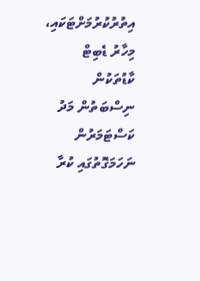އިތުރުކުރުމަށްޓަކައި، މިހާރު ޑެބިޓް ކާޑުތަކުން ނިސްބަތުން މަދު ކަސްޓަމަރުން ނަހަމަގޮތުގައި ކުރާ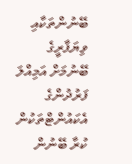ބޭނުންތަކާއި ވިޔަފާރީގެ ބޭނުމަށް އަމިއްލަ ފަރުދުންގެ އެކައުންޓްތަކުން ކުރާ ބޭނުން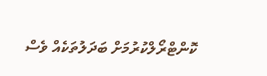ކޮންޓްރޯލްކުރުމަށް ބަދަލުތަކެއް ވެސް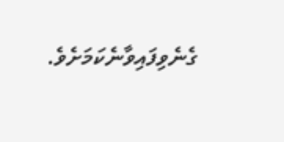ގެނެވިފައިވާނެކަމަށެވެ.